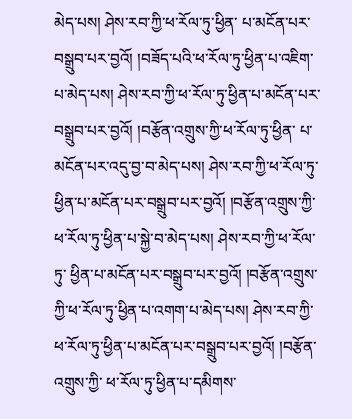མེད་པས། ཤེས་རབ་ཀྱི་ཕ་རོལ་ཏུ་ཕྱིན་ པ་མངོན་པར་བསྒྲུབ་པར་བྱའོ། །བཟོད་པའི་ཕ་རོལ་ཏུ་ཕྱིན་པ་འཇིག་པ་མེད་པས། ཤེས་རབ་ཀྱི་ཕ་རོལ་ཏུ་ཕྱིན་པ་མངོན་པར་བསྒྲུབ་པར་བྱའོ། །བརྩོན་འགྲུས་ཀྱི་ཕ་རོལ་ཏུ་ཕྱིན་ པ་མངོན་པར་འདུ་བྱ་བ་མེད་པས། ཤེས་རབ་ཀྱི་ཕ་རོལ་ཏུ་ཕྱིན་པ་མངོན་པར་བསྒྲུབ་པར་བྱའོ། །བརྩོན་འགྲུས་ཀྱི་ཕ་རོལ་ཏུ་ཕྱིན་པ་སྐྱེ་བ་མེད་པས། ཤེས་རབ་ཀྱི་ཕ་རོལ་ཏུ་ ཕྱིན་པ་མངོན་པར་བསྒྲུབ་པར་བྱའོ། །བརྩོན་འགྲུས་ཀྱི་ཕ་རོལ་ཏུ་ཕྱིན་པ་འགག་པ་མེད་པས། ཤེས་རབ་ཀྱི་ཕ་རོལ་ཏུ་ཕྱིན་པ་མངོན་པར་བསྒྲུབ་པར་བྱའོ། །བརྩོན་འགྲུས་ཀྱི་ ཕ་རོལ་ཏུ་ཕྱིན་པ་དམིགས་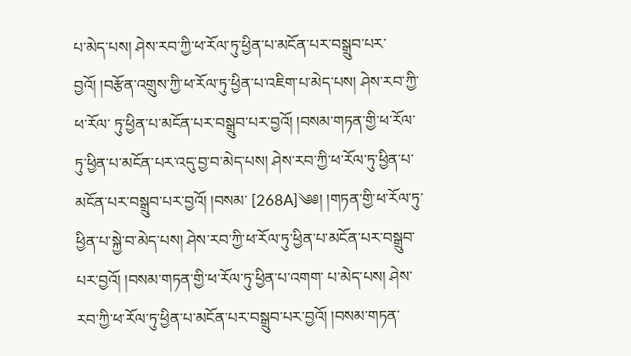པ་མེད་པས། ཤེས་རབ་ཀྱི་ཕ་རོལ་ཏུ་ཕྱིན་པ་མངོན་པར་བསྒྲུབ་པར་བྱའོ། །བརྩོན་འགྲུས་ཀྱི་ཕ་རོལ་ཏུ་ཕྱིན་པ་འཇིག་པ་མེད་པས། ཤེས་རབ་ཀྱི་ཕ་རོལ་ ཏུ་ཕྱིན་པ་མངོན་པར་བསྒྲུབ་པར་བྱའོ། །བསམ་གཏན་གྱི་ཕ་རོལ་ཏུ་ཕྱིན་པ་མངོན་པར་འདུ་བྱ་བ་མེད་པས། ཤེས་རབ་ཀྱི་ཕ་རོལ་ཏུ་ཕྱིན་པ་མངོན་པར་བསྒྲུབ་པར་བྱའོ། །བསམ་ [268A]༄༅། །གཏན་གྱི་ཕ་རོལ་ཏུ་ཕྱིན་པ་སྐྱེ་བ་མེད་པས། ཤེས་རབ་ཀྱི་ཕ་རོལ་ཏུ་ཕྱིན་པ་མངོན་པར་བསྒྲུབ་པར་བྱའོ། །བསམ་གཏན་གྱི་ཕ་རོལ་ཏུ་ཕྱིན་པ་འགག་ པ་མེད་པས། ཤེས་རབ་ཀྱི་ཕ་རོལ་ཏུ་ཕྱིན་པ་མངོན་པར་བསྒྲུབ་པར་བྱའོ། །བསམ་གཏན་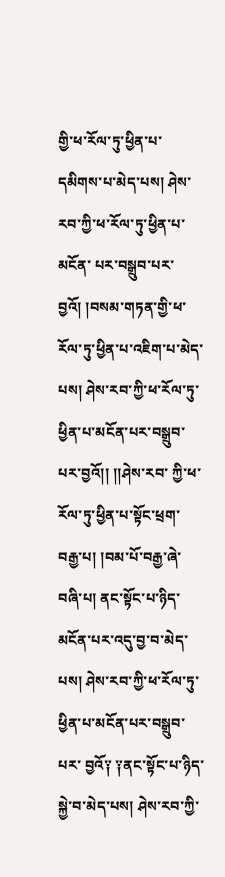གྱི་ཕ་རོལ་ཏུ་ཕྱིན་པ་དམིགས་པ་མེད་པས། ཤེས་རབ་ཀྱི་ཕ་རོལ་ཏུ་ཕྱིན་པ་མངོན་ པར་བསྒྲུབ་པར་བྱའོ། །བསམ་གཏན་གྱི་ཕ་རོལ་ཏུ་ཕྱིན་པ་འཇིག་པ་མེད་པས། ཤེས་རབ་ཀྱི་ཕ་རོལ་ཏུ་ཕྱིན་པ་མངོན་པར་བསྒྲུབ་པར་བྱའོ།། །།ཤེས་རབ་ ཀྱི་ཕ་རོལ་ཏུ་ཕྱིན་པ་སྟོང་ཕྲག་བརྒྱ་པ། །བམ་པོ་བརྒྱ་ཞེ་བཞི་པ། ནང་སྟོང་པ་ཉིད་མངོན་པར་འདུ་བྱ་བ་མེད་པས། ཤེས་རབ་ཀྱི་ཕ་རོལ་ཏུ་ཕྱིན་པ་མངོན་པར་བསྒྲུབ་པར་ བྱའོ༑ ༑ནང་སྟོང་པ་ཉིད་སྐྱེ་བ་མེད་པས། ཤེས་རབ་ཀྱི་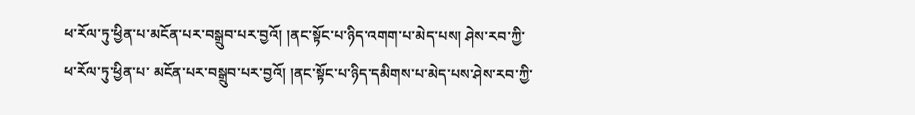ཕ་རོལ་ཏུ་ཕྱིན་པ་མངོན་པར་བསྒྲུབ་པར་བྱའོ། །ནང་སྟོང་པ་ཉིད་འགག་པ་མེད་པས། ཤེས་རབ་ཀྱི་ཕ་རོལ་ཏུ་ཕྱིན་པ་ མངོན་པར་བསྒྲུབ་པར་བྱའོ། །ནང་སྟོང་པ་ཉིད་དམིགས་པ་མེད་པས་ཤེས་རབ་ཀྱི་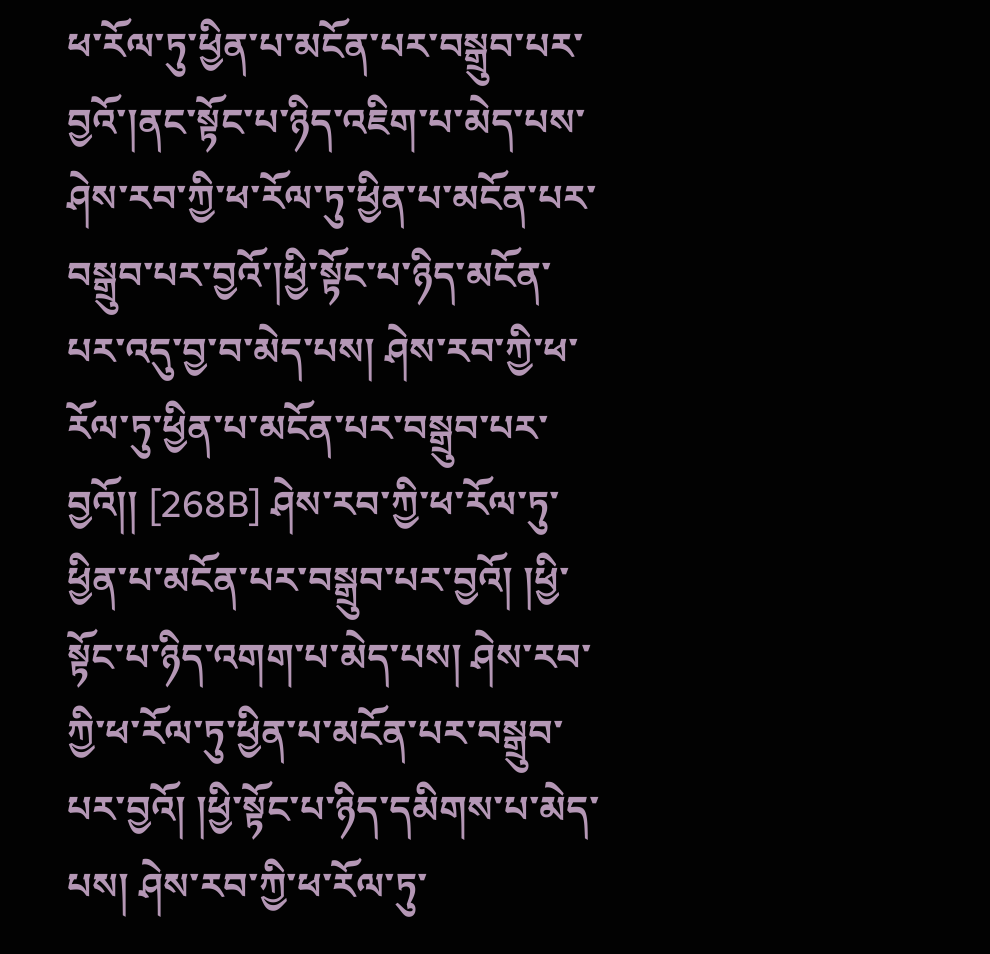ཕ་རོལ་ཏུ་ཕྱིན་པ་མངོན་པར་བསྒྲུབ་པར་བྱའོ་།ནང་སྟོང་པ་ཉིད་འཇིག་པ་མེད་པས་ ཤེས་རབ་ཀྱི་ཕ་རོལ་ཏུ་ཕྱིན་པ་མངོན་པར་བསྒྲུབ་པར་བྱའོ་།ཕྱི་སྟོང་པ་ཉིད་མངོན་པར་འདུ་བྱ་བ་མེད་པས། ཤེས་རབ་ཀྱི་ཕ་རོལ་ཏུ་ཕྱིན་པ་མངོན་པར་བསྒྲུབ་པར་བྱའོ།། [268B] ཤེས་རབ་ཀྱི་ཕ་རོལ་ཏུ་ཕྱིན་པ་མངོན་པར་བསྒྲུབ་པར་བྱའོ། །ཕྱི་སྟོང་པ་ཉིད་འགག་པ་མེད་པས། ཤེས་རབ་ཀྱི་ཕ་རོལ་ཏུ་ཕྱིན་པ་མངོན་པར་བསྒྲུབ་ པར་བྱའོ། །ཕྱི་སྟོང་པ་ཉིད་དམིགས་པ་མེད་པས། ཤེས་རབ་ཀྱི་ཕ་རོལ་ཏུ་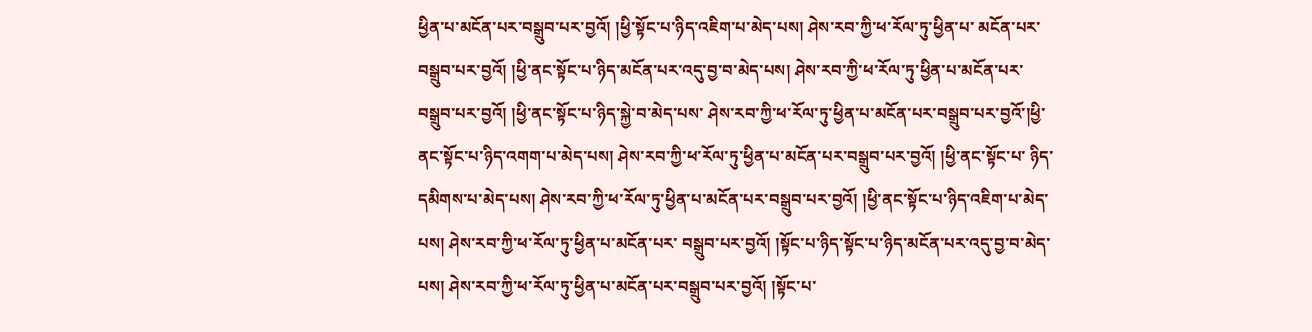ཕྱིན་པ་མངོན་པར་བསྒྲུབ་པར་བྱའོ། །ཕྱི་སྟོང་པ་ཉིད་འཇིག་པ་མེད་པས། ཤེས་རབ་ཀྱི་ཕ་རོལ་ཏུ་ཕྱིན་པ་ མངོན་པར་བསྒྲུབ་པར་བྱའོ། །ཕྱི་ནང་སྟོང་པ་ཉིད་མངོན་པར་འདུ་བྱ་བ་མེད་པས། ཤེས་རབ་ཀྱི་ཕ་རོལ་ཏུ་ཕྱིན་པ་མངོན་པར་བསྒྲུབ་པར་བྱའོ། །ཕྱི་ནང་སྟོང་པ་ཉིད་སྐྱེ་བ་མེད་པས་ ཤེས་རབ་ཀྱི་ཕ་རོལ་ཏུ་ཕྱིན་པ་མངོན་པར་བསྒྲུབ་པར་བྱའོ་།ཕྱི་ནང་སྟོང་པ་ཉིད་འགག་པ་མེད་པས། ཤེས་རབ་ཀྱི་ཕ་རོལ་ཏུ་ཕྱིན་པ་མངོན་པར་བསྒྲུབ་པར་བྱའོ། །ཕྱི་ནང་སྟོང་པ་ ཉིད་དམིགས་པ་མེད་པས། ཤེས་རབ་ཀྱི་ཕ་རོལ་ཏུ་ཕྱིན་པ་མངོན་པར་བསྒྲུབ་པར་བྱའོ། །ཕྱི་ནང་སྟོང་པ་ཉིད་འཇིག་པ་མེད་པས། ཤེས་རབ་ཀྱི་ཕ་རོལ་ཏུ་ཕྱིན་པ་མངོན་པར་ བསྒྲུབ་པར་བྱའོ། །སྟོང་པ་ཉིད་སྟོང་པ་ཉིད་མངོན་པར་འདུ་བྱ་བ་མེད་པས། ཤེས་རབ་ཀྱི་ཕ་རོལ་ཏུ་ཕྱིན་པ་མངོན་པར་བསྒྲུབ་པར་བྱའོ། །སྟོང་པ་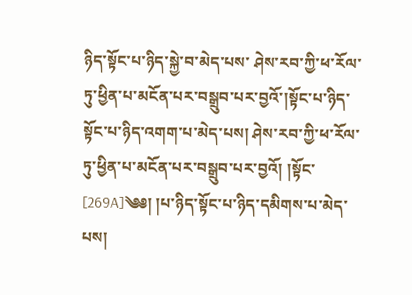ཉིད་སྟོང་པ་ཉིད་སྐྱེ་བ་མེད་པས་ ཤེས་རབ་ཀྱི་ཕ་རོལ་ཏུ་ཕྱིན་པ་མངོན་པར་བསྒྲུབ་པར་བྱའོ་།སྟོང་པ་ཉིད་སྟོང་པ་ཉིད་འགག་པ་མེད་པས། ཤེས་རབ་ཀྱི་ཕ་རོལ་ཏུ་ཕྱིན་པ་མངོན་པར་བསྒྲུབ་པར་བྱའོ། །སྟོང་ [269A]༄༅། །པ་ཉིད་སྟོང་པ་ཉིད་དམིགས་པ་མེད་པས།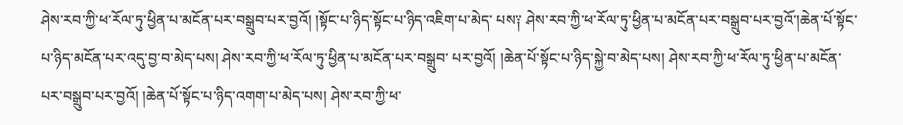ཤེས་རབ་ཀྱི་ཕ་རོལ་ཏུ་ཕྱིན་པ་མངོན་པར་བསྒྲུབ་པར་བྱའོ། །སྟོང་པ་ཉིད་སྟོང་པ་ཉིད་འཇིག་པ་མེད་ པས༑ ཤེས་རབ་ཀྱི་ཕ་རོལ་ཏུ་ཕྱིན་པ་མངོན་པར་བསྒྲུབ་པར་བྱའོ་།ཆེན་པོ་སྟོང་པ་ཉིད་མངོན་པར་འདུ་བྱ་བ་མེད་པས། ཤེས་རབ་ཀྱི་ཕ་རོལ་ཏུ་ཕྱིན་པ་མངོན་པར་བསྒྲུབ་ པར་བྱའོ། །ཆེན་པོ་སྟོང་པ་ཉིད་སྐྱེ་བ་མེད་པས། ཤེས་རབ་ཀྱི་ཕ་རོལ་ཏུ་ཕྱིན་པ་མངོན་པར་བསྒྲུབ་པར་བྱའོ། །ཆེན་པོ་སྟོང་པ་ཉིད་འགག་པ་མེད་པས། ཤེས་རབ་ཀྱི་ཕ་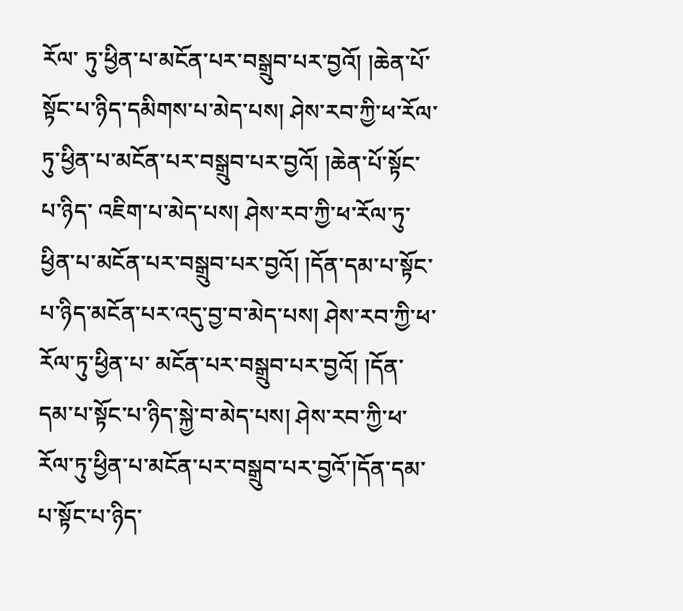རོལ་ ཏུ་ཕྱིན་པ་མངོན་པར་བསྒྲུབ་པར་བྱའོ། །ཆེན་པོ་སྟོང་པ་ཉིད་དམིགས་པ་མེད་པས། ཤེས་རབ་ཀྱི་ཕ་རོལ་ཏུ་ཕྱིན་པ་མངོན་པར་བསྒྲུབ་པར་བྱའོ། །ཆེན་པོ་སྟོང་པ་ཉིད་ འཇིག་པ་མེད་པས། ཤེས་རབ་ཀྱི་ཕ་རོལ་ཏུ་ཕྱིན་པ་མངོན་པར་བསྒྲུབ་པར་བྱའོ། །དོན་དམ་པ་སྟོང་པ་ཉིད་མངོན་པར་འདུ་བྱ་བ་མེད་པས། ཤེས་རབ་ཀྱི་ཕ་རོལ་ཏུ་ཕྱིན་པ་ མངོན་པར་བསྒྲུབ་པར་བྱའོ། །དོན་དམ་པ་སྟོང་པ་ཉིད་སྐྱེ་བ་མེད་པས། ཤེས་རབ་ཀྱི་ཕ་རོལ་ཏུ་ཕྱིན་པ་མངོན་པར་བསྒྲུབ་པར་བྱའོ་།དོན་དམ་པ་སྟོང་པ་ཉིད་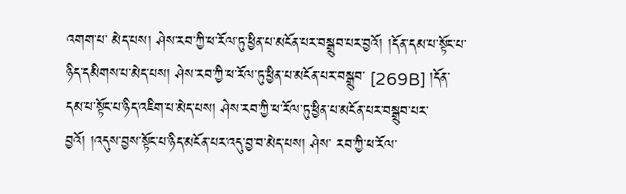འགག་པ་ མེད་པས། ཤེས་རབ་ཀྱི་ཕ་རོལ་ཏུ་ཕྱིན་པ་མངོན་པར་བསྒྲུབ་པར་བྱའོ། །དོན་དམ་པ་སྟོང་པ་ཉིད་དམིགས་པ་མེད་པས། ཤེས་རབ་ཀྱི་ཕ་རོལ་ཏུ་ཕྱིན་པ་མངོན་པར་བསྒྲུབ་ [269B] །དོན་དམ་པ་སྟོང་པ་ཉིད་འཇིག་པ་མེད་པས། ཤེས་རབ་ཀྱི་ཕ་རོལ་ཏུ་ཕྱིན་པ་མངོན་པར་བསྒྲུབ་པར་བྱའོ། །འདུས་བྱས་སྟོང་པ་ཉིད་མངོན་པར་འདུ་བྱ་བ་མེད་པས། ཤེས་ རབ་ཀྱི་ཕ་རོལ་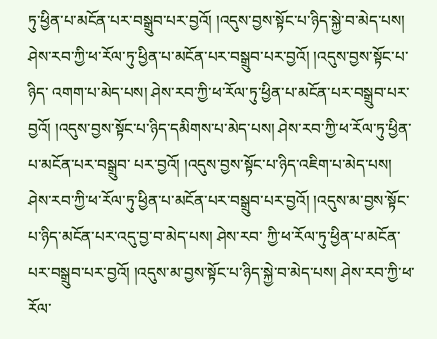ཏུ་ཕྱིན་པ་མངོན་པར་བསྒྲུབ་པར་བྱའོ། །འདུས་བྱས་སྟོང་པ་ཉིད་སྐྱེ་བ་མེད་པས། ཤེས་རབ་ཀྱི་ཕ་རོལ་ཏུ་ཕྱིན་པ་མངོན་པར་བསྒྲུབ་པར་བྱའོ། །འདུས་བྱས་སྟོང་པ་ཉིད་ འགག་པ་མེད་པས། ཤེས་རབ་ཀྱི་ཕ་རོལ་ཏུ་ཕྱིན་པ་མངོན་པར་བསྒྲུབ་པར་བྱའོ། །འདུས་བྱས་སྟོང་པ་ཉིད་དམིགས་པ་མེད་པས། ཤེས་རབ་ཀྱི་ཕ་རོལ་ཏུ་ཕྱིན་པ་མངོན་པར་བསྒྲུབ་ པར་བྱའོ། །འདུས་བྱས་སྟོང་པ་ཉིད་འཇིག་པ་མེད་པས། ཤེས་རབ་ཀྱི་ཕ་རོལ་ཏུ་ཕྱིན་པ་མངོན་པར་བསྒྲུབ་པར་བྱའོ། །འདུས་མ་བྱས་སྟོང་པ་ཉིད་མངོན་པར་འདུ་བྱ་བ་མེད་པས། ཤེས་རབ་ ཀྱི་ཕ་རོལ་ཏུ་ཕྱིན་པ་མངོན་པར་བསྒྲུབ་པར་བྱའོ། །འདུས་མ་བྱས་སྟོང་པ་ཉིད་སྐྱེ་བ་མེད་པས། ཤེས་རབ་ཀྱི་ཕ་རོལ་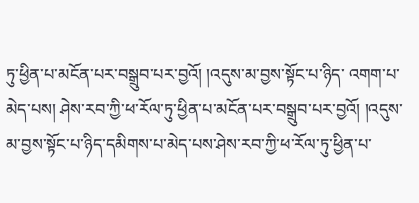ཏུ་ཕྱིན་པ་མངོན་པར་བསྒྲུབ་པར་བྱའོ། །འདུས་མ་བྱས་སྟོང་པ་ཉིད་ འགག་པ་མེད་པས། ཤེས་རབ་ཀྱི་ཕ་རོལ་ཏུ་ཕྱིན་པ་མངོན་པར་བསྒྲུབ་པར་བྱའོ། །འདུས་མ་བྱས་སྟོང་པ་ཉིད་དམིགས་པ་མེད་པས་ཤེས་རབ་ཀྱི་ཕ་རོལ་ཏུ་ཕྱིན་པ་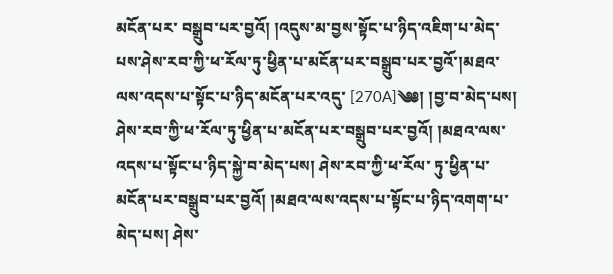མངོན་པར་ བསྒྲུབ་པར་བྱའོ། །འདུས་མ་བྱས་སྟོང་པ་ཉིད་འཇིག་པ་མེད་པས་ཤེས་རབ་ཀྱི་ཕ་རོལ་ཏུ་ཕྱིན་པ་མངོན་པར་བསྒྲུབ་པར་བྱའོ་།མཐའ་ལས་འདས་པ་སྟོང་པ་ཉིད་མངོན་པར་འདུ་ [270A]༄༅། །བྱ་བ་མེད་པས། ཤེས་རབ་ཀྱི་ཕ་རོལ་ཏུ་ཕྱིན་པ་མངོན་པར་བསྒྲུབ་པར་བྱའོ། །མཐའ་ལས་འདས་པ་སྟོང་པ་ཉིད་སྐྱེ་བ་མེད་པས། ཤེས་རབ་ཀྱི་ཕ་རོལ་ ཏུ་ཕྱིན་པ་མངོན་པར་བསྒྲུབ་པར་བྱའོ། །མཐའ་ལས་འདས་པ་སྟོང་པ་ཉིད་འགག་པ་མེད་པས། ཤེས་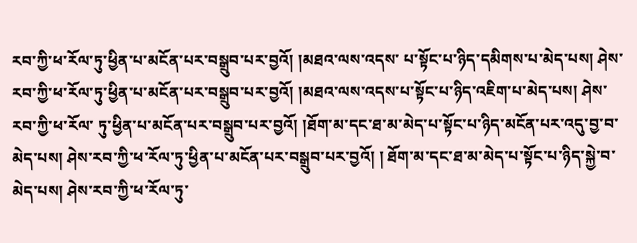རབ་ཀྱི་ཕ་རོལ་ཏུ་ཕྱིན་པ་མངོན་པར་བསྒྲུབ་པར་བྱའོ། །མཐའ་ལས་འདས་ པ་སྟོང་པ་ཉིད་དམིགས་པ་མེད་པས། ཤེས་རབ་ཀྱི་ཕ་རོལ་ཏུ་ཕྱིན་པ་མངོན་པར་བསྒྲུབ་པར་བྱའོ། །མཐའ་ལས་འདས་པ་སྟོང་པ་ཉིད་འཇིག་པ་མེད་པས། ཤེས་རབ་ཀྱི་ཕ་རོལ་ ཏུ་ཕྱིན་པ་མངོན་པར་བསྒྲུབ་པར་བྱའོ། །ཐོག་མ་དང་ཐ་མ་མེད་པ་སྟོང་པ་ཉིད་མངོན་པར་འདུ་བྱ་བ་མེད་པས། ཤེས་རབ་ཀྱི་ཕ་རོལ་ཏུ་ཕྱིན་པ་མངོན་པར་བསྒྲུབ་པར་བྱའོ། ། ཐོག་མ་དང་ཐ་མ་མེད་པ་སྟོང་པ་ཉིད་སྐྱེ་བ་མེད་པས། ཤེས་རབ་ཀྱི་ཕ་རོལ་ཏུ་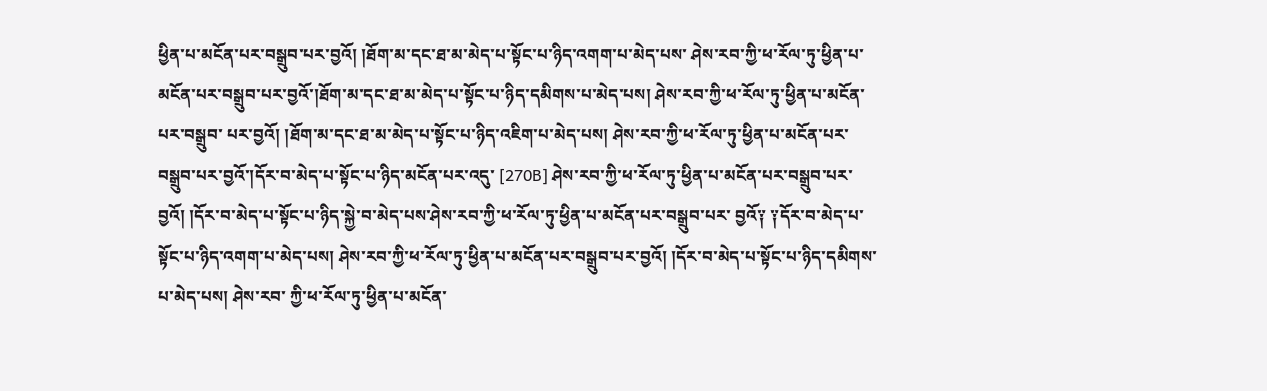ཕྱིན་པ་མངོན་པར་བསྒྲུབ་པར་བྱའོ། །ཐོག་མ་དང་ཐ་མ་མེད་པ་སྟོང་པ་ཉིད་འགག་པ་མེད་པས་ ཤེས་རབ་ཀྱི་ཕ་རོལ་ཏུ་ཕྱིན་པ་མངོན་པར་བསྒྲུབ་པར་བྱའོ་།ཐོག་མ་དང་ཐ་མ་མེད་པ་སྟོང་པ་ཉིད་དམིགས་པ་མེད་པས། ཤེས་རབ་ཀྱི་ཕ་རོལ་ཏུ་ཕྱིན་པ་མངོན་པར་བསྒྲུབ་ པར་བྱའོ། །ཐོག་མ་དང་ཐ་མ་མེད་པ་སྟོང་པ་ཉིད་འཇིག་པ་མེད་པས། ཤེས་རབ་ཀྱི་ཕ་རོལ་ཏུ་ཕྱིན་པ་མངོན་པར་བསྒྲུབ་པར་བྱའོ་།དོར་བ་མེད་པ་སྟོང་པ་ཉིད་མངོན་པར་འདུ་ [270B] ཤེས་རབ་ཀྱི་ཕ་རོལ་ཏུ་ཕྱིན་པ་མངོན་པར་བསྒྲུབ་པར་བྱའོ། །དོར་བ་མེད་པ་སྟོང་པ་ཉིད་སྐྱེ་བ་མེད་པས་ཤེས་རབ་ཀྱི་ཕ་རོལ་ཏུ་ཕྱིན་པ་མངོན་པར་བསྒྲུབ་པར་ བྱའོ༑ ༑དོར་བ་མེད་པ་སྟོང་པ་ཉིད་འགག་པ་མེད་པས། ཤེས་རབ་ཀྱི་ཕ་རོལ་ཏུ་ཕྱིན་པ་མངོན་པར་བསྒྲུབ་པར་བྱའོ། །དོར་བ་མེད་པ་སྟོང་པ་ཉིད་དམིགས་པ་མེད་པས། ཤེས་རབ་ ཀྱི་ཕ་རོལ་ཏུ་ཕྱིན་པ་མངོན་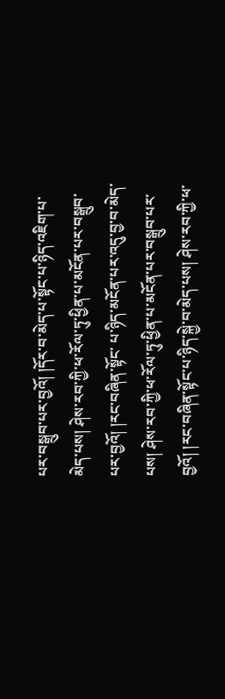པར་བསྒྲུབ་པར་བྱའོ། །དོར་བ་མེད་པ་སྟོང་པ་ཉིད་འཇིག་པ་མེད་པས། ཤེས་རབ་ཀྱི་ཕ་རོལ་ཏུ་ཕྱིན་པ་མངོན་པར་བསྒྲུབ་པར་བྱའོ། །རང་བཞིན་སྟོང་ པ་ཉིད་མངོན་པར་འདུ་བྱ་བ་མེད་པས། ཤེས་རབ་ཀྱི་ཕ་རོལ་ཏུ་ཕྱིན་པ་མངོན་པར་བསྒྲུབ་པར་བྱའོ། །རང་བཞིན་སྟོང་པ་ཉིད་སྐྱེ་བ་མེད་པས། ཤེས་རབ་ཀྱི་ཕ་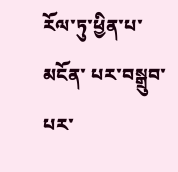རོལ་ཏུ་ཕྱིན་པ་མངོན་ པར་བསྒྲུབ་པར་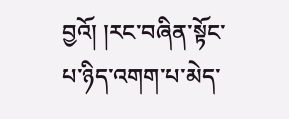བྱའོ། །རང་བཞིན་སྟོང་པ་ཉིད་འགག་པ་མེད་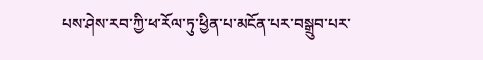པས་ཤེས་རབ་ཀྱི་ཕ་རོལ་ཏུ་ཕྱིན་པ་མངོན་པར་བསྒྲུབ་པར་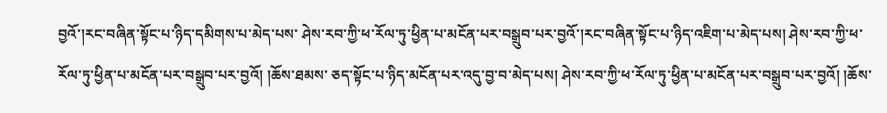བྱའོ་།རང་བཞིན་སྟོང་པ་ཉིད་དམིགས་པ་མེད་པས་ ཤེས་རབ་ཀྱི་ཕ་རོལ་ཏུ་ཕྱིན་པ་མངོན་པར་བསྒྲུབ་པར་བྱའོ་།རང་བཞིན་སྟོང་པ་ཉིད་འཇིག་པ་མེད་པས། ཤེས་རབ་ཀྱི་ཕ་རོལ་ཏུ་ཕྱིན་པ་མངོན་པར་བསྒྲུབ་པར་བྱའོ། །ཆོས་ཐམས་ ཅད་སྟོང་པ་ཉིད་མངོན་པར་འདུ་བྱ་བ་མེད་པས། ཤེས་རབ་ཀྱི་ཕ་རོལ་ཏུ་ཕྱིན་པ་མངོན་པར་བསྒྲུབ་པར་བྱའོ། །ཆོས་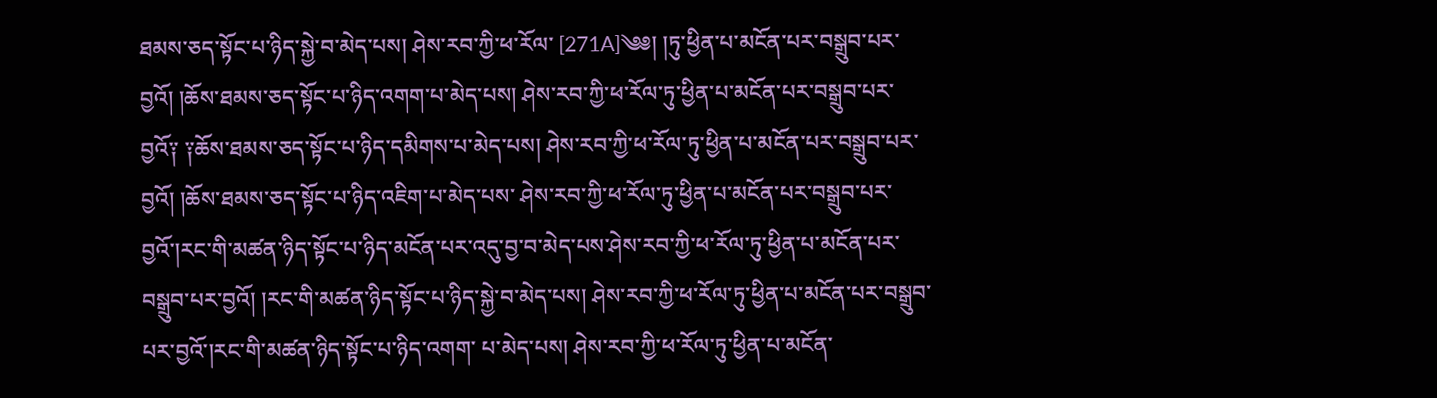ཐམས་ཅད་སྟོང་པ་ཉིད་སྐྱེ་བ་མེད་པས། ཤེས་རབ་ཀྱི་ཕ་རོལ་ [271A]༄༅། །ཏུ་ཕྱིན་པ་མངོན་པར་བསྒྲུབ་པར་བྱའོ། །ཆོས་ཐམས་ཅད་སྟོང་པ་ཉིད་འགག་པ་མེད་པས། ཤེས་རབ་ཀྱི་ཕ་རོལ་ཏུ་ཕྱིན་པ་མངོན་པར་བསྒྲུབ་པར་ བྱའོ༑ ༑ཆོས་ཐམས་ཅད་སྟོང་པ་ཉིད་དམིགས་པ་མེད་པས། ཤེས་རབ་ཀྱི་ཕ་རོལ་ཏུ་ཕྱིན་པ་མངོན་པར་བསྒྲུབ་པར་བྱའོ། །ཆོས་ཐམས་ཅད་སྟོང་པ་ཉིད་འཇིག་པ་མེད་པས་ ཤེས་རབ་ཀྱི་ཕ་རོལ་ཏུ་ཕྱིན་པ་མངོན་པར་བསྒྲུབ་པར་བྱའོ་།རང་གི་མཚན་ཉིད་སྟོང་པ་ཉིད་མངོན་པར་འདུ་བྱ་བ་མེད་པས་ཤེས་རབ་ཀྱི་ཕ་རོལ་ཏུ་ཕྱིན་པ་མངོན་པར་ བསྒྲུབ་པར་བྱའོ། །རང་གི་མཚན་ཉིད་སྟོང་པ་ཉིད་སྐྱེ་བ་མེད་པས། ཤེས་རབ་ཀྱི་ཕ་རོལ་ཏུ་ཕྱིན་པ་མངོན་པར་བསྒྲུབ་པར་བྱའོ་།རང་གི་མཚན་ཉིད་སྟོང་པ་ཉིད་འགག་ པ་མེད་པས། ཤེས་རབ་ཀྱི་ཕ་རོལ་ཏུ་ཕྱིན་པ་མངོན་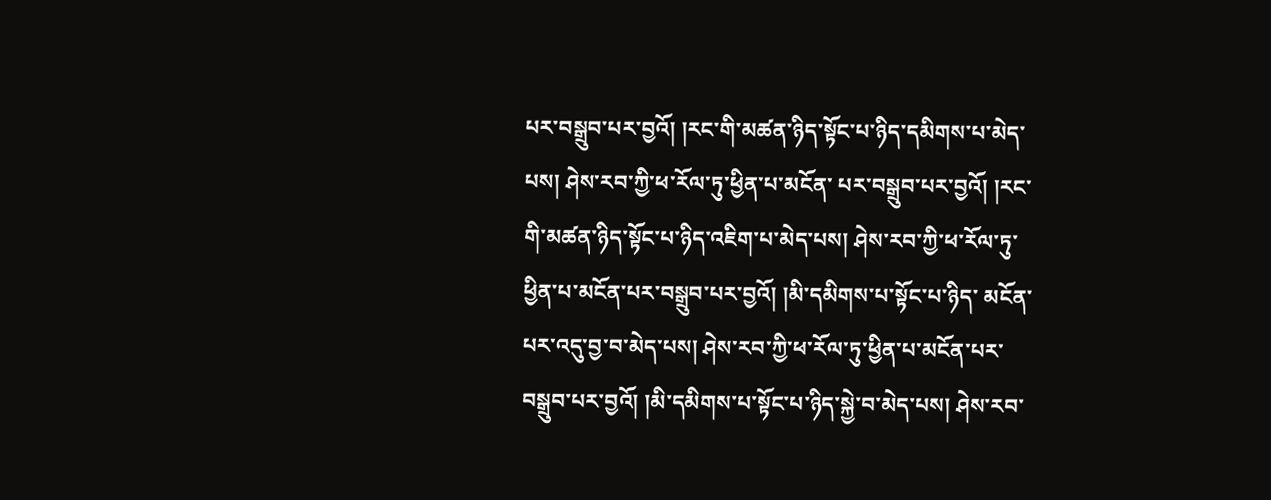པར་བསྒྲུབ་པར་བྱའོ། །རང་གི་མཚན་ཉིད་སྟོང་པ་ཉིད་དམིགས་པ་མེད་པས། ཤེས་རབ་ཀྱི་ཕ་རོལ་ཏུ་ཕྱིན་པ་མངོན་ པར་བསྒྲུབ་པར་བྱའོ། །རང་གི་མཚན་ཉིད་སྟོང་པ་ཉིད་འཇིག་པ་མེད་པས། ཤེས་རབ་ཀྱི་ཕ་རོལ་ཏུ་ཕྱིན་པ་མངོན་པར་བསྒྲུབ་པར་བྱའོ། །མི་དམིགས་པ་སྟོང་པ་ཉིད་ མངོན་པར་འདུ་བྱ་བ་མེད་པས། ཤེས་རབ་ཀྱི་ཕ་རོལ་ཏུ་ཕྱིན་པ་མངོན་པར་བསྒྲུབ་པར་བྱའོ། །མི་དམིགས་པ་སྟོང་པ་ཉིད་སྐྱེ་བ་མེད་པས། ཤེས་རབ་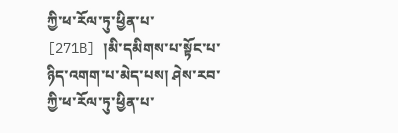ཀྱི་ཕ་རོལ་ཏུ་ཕྱིན་པ་ [271B] །མི་དམིགས་པ་སྟོང་པ་ཉིད་འགག་པ་མེད་པས། ཤེས་རབ་ཀྱི་ཕ་རོལ་ཏུ་ཕྱིན་པ་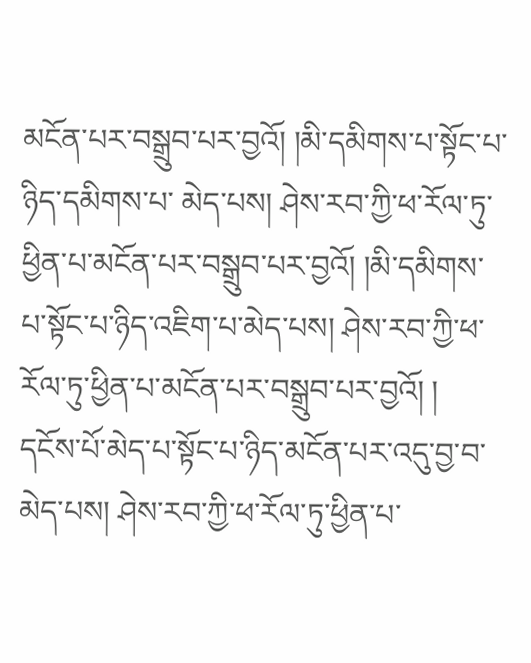མངོན་པར་བསྒྲུབ་པར་བྱའོ། །མི་དམིགས་པ་སྟོང་པ་ཉིད་དམིགས་པ་ མེད་པས། ཤེས་རབ་ཀྱི་ཕ་རོལ་ཏུ་ཕྱིན་པ་མངོན་པར་བསྒྲུབ་པར་བྱའོ། །མི་དམིགས་པ་སྟོང་པ་ཉིད་འཇིག་པ་མེད་པས། ཤེས་རབ་ཀྱི་ཕ་རོལ་ཏུ་ཕྱིན་པ་མངོན་པར་བསྒྲུབ་པར་བྱའོ། ། དངོས་པོ་མེད་པ་སྟོང་པ་ཉིད་མངོན་པར་འདུ་བྱ་བ་མེད་པས། ཤེས་རབ་ཀྱི་ཕ་རོལ་ཏུ་ཕྱིན་པ་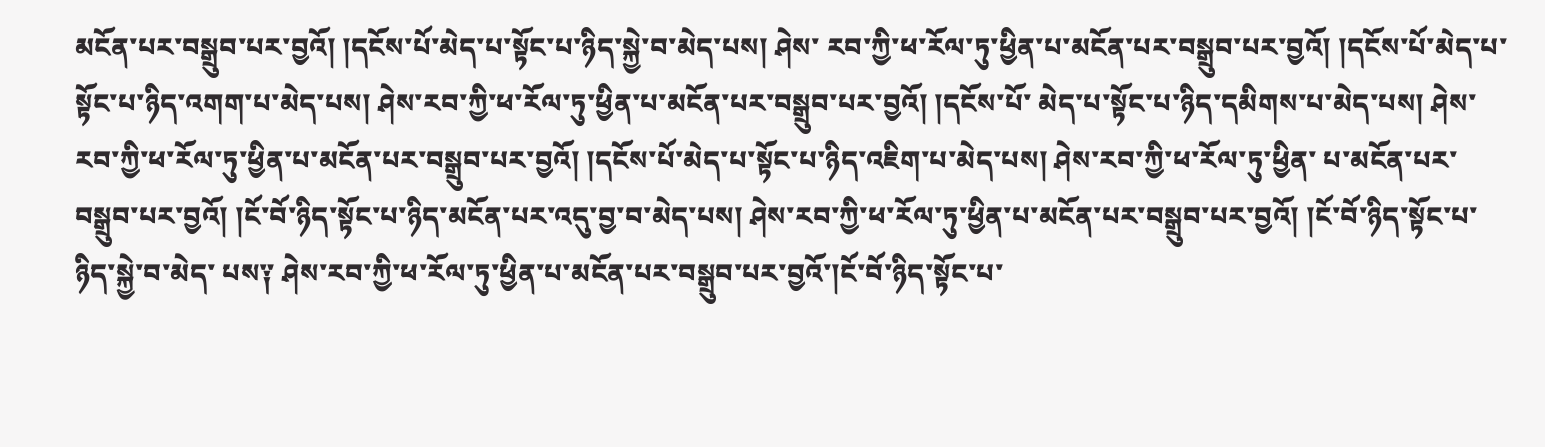མངོན་པར་བསྒྲུབ་པར་བྱའོ། །དངོས་པོ་མེད་པ་སྟོང་པ་ཉིད་སྐྱེ་བ་མེད་པས། ཤེས་ རབ་ཀྱི་ཕ་རོལ་ཏུ་ཕྱིན་པ་མངོན་པར་བསྒྲུབ་པར་བྱའོ། །དངོས་པོ་མེད་པ་སྟོང་པ་ཉིད་འགག་པ་མེད་པས། ཤེས་རབ་ཀྱི་ཕ་རོལ་ཏུ་ཕྱིན་པ་མངོན་པར་བསྒྲུབ་པར་བྱའོ། །དངོས་པོ་ མེད་པ་སྟོང་པ་ཉིད་དམིགས་པ་མེད་པས། ཤེས་རབ་ཀྱི་ཕ་རོལ་ཏུ་ཕྱིན་པ་མངོན་པར་བསྒྲུབ་པར་བྱའོ། །དངོས་པོ་མེད་པ་སྟོང་པ་ཉིད་འཇིག་པ་མེད་པས། ཤེས་རབ་ཀྱི་ཕ་རོལ་ཏུ་ཕྱིན་ པ་མངོན་པར་བསྒྲུབ་པར་བྱའོ། །ངོ་བོ་ཉིད་སྟོང་པ་ཉིད་མངོན་པར་འདུ་བྱ་བ་མེད་པས། ཤེས་རབ་ཀྱི་ཕ་རོལ་ཏུ་ཕྱིན་པ་མངོན་པར་བསྒྲུབ་པར་བྱའོ། །ངོ་བོ་ཉིད་སྟོང་པ་ཉིད་སྐྱེ་བ་མེད་ པས༑ ཤེས་རབ་ཀྱི་ཕ་རོལ་ཏུ་ཕྱིན་པ་མངོན་པར་བསྒྲུབ་པར་བྱའོ་།ངོ་བོ་ཉིད་སྟོང་པ་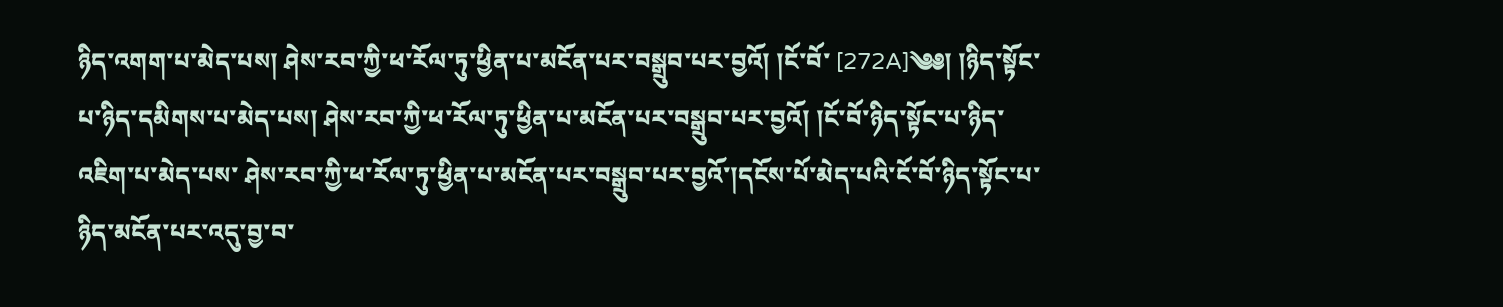ཉིད་འགག་པ་མེད་པས། ཤེས་རབ་ཀྱི་ཕ་རོལ་ཏུ་ཕྱིན་པ་མངོན་པར་བསྒྲུབ་པར་བྱའོ། །ངོ་བོ་ [272A]༄༅། །ཉིད་སྟོང་པ་ཉིད་དམིགས་པ་མེད་པས། ཤེས་རབ་ཀྱི་ཕ་རོལ་ཏུ་ཕྱིན་པ་མངོན་པར་བསྒྲུབ་པར་བྱའོ། །ངོ་བོ་ཉིད་སྟོང་པ་ཉིད་འཇིག་པ་མེད་པས་ ཤེས་རབ་ཀྱི་ཕ་རོལ་ཏུ་ཕྱིན་པ་མངོན་པར་བསྒྲུབ་པར་བྱའོ་།དངོས་པོ་མེད་པའི་ངོ་བོ་ཉིད་སྟོང་པ་ཉིད་མངོན་པར་འདུ་བྱ་བ་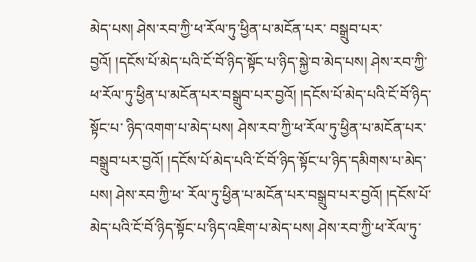མེད་པས། ཤེས་རབ་ཀྱི་ཕ་རོལ་ཏུ་ཕྱིན་པ་མངོན་པར་ བསྒྲུབ་པར་བྱའོ། །དངོས་པོ་མེད་པའི་ངོ་བོ་ཉིད་སྟོང་པ་ཉིད་སྐྱེ་བ་མེད་པས། ཤེས་རབ་ཀྱི་ཕ་རོལ་ཏུ་ཕྱིན་པ་མངོན་པར་བསྒྲུབ་པར་བྱའོ། །དངོས་པོ་མེད་པའི་ངོ་བོ་ཉིད་སྟོང་པ་ ཉིད་འགག་པ་མེད་པས། ཤེས་རབ་ཀྱི་ཕ་རོལ་ཏུ་ཕྱིན་པ་མངོན་པར་བསྒྲུབ་པར་བྱའོ། །དངོས་པོ་མེད་པའི་ངོ་བོ་ཉིད་སྟོང་པ་ཉིད་དམིགས་པ་མེད་པས། ཤེས་རབ་ཀྱི་ཕ་ རོལ་ཏུ་ཕྱིན་པ་མངོན་པར་བསྒྲུབ་པར་བྱའོ། །དངོས་པོ་མེད་པའི་ངོ་བོ་ཉིད་སྟོང་པ་ཉིད་འཇིག་པ་མེད་པས། ཤེས་རབ་ཀྱི་ཕ་རོལ་ཏུ་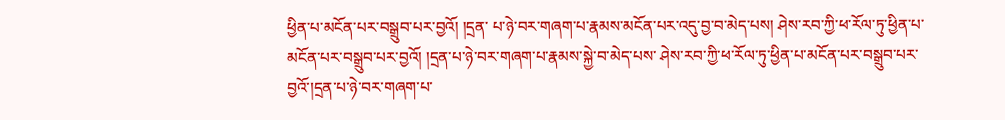ཕྱིན་པ་མངོན་པར་བསྒྲུབ་པར་བྱའོ། །དྲན་ པ་ཉེ་བར་གཞག་པ་རྣམས་མངོན་པར་འདུ་བྱ་བ་མེད་པས། ཤེས་རབ་ཀྱི་ཕ་རོལ་ཏུ་ཕྱིན་པ་མངོན་པར་བསྒྲུབ་པར་བྱའོ། །དྲན་པ་ཉེ་བར་གཞག་པ་རྣམས་སྐྱེ་བ་མེད་པས་ ཤེས་རབ་ཀྱི་ཕ་རོལ་ཏུ་ཕྱིན་པ་མངོན་པར་བསྒྲུབ་པར་བྱའོ་།དྲན་པ་ཉེ་བར་གཞག་པ་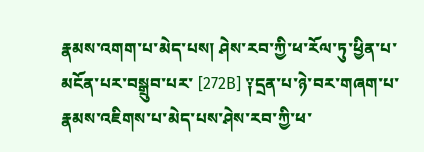རྣམས་འགག་པ་མེད་པས། ཤེས་རབ་ཀྱི་ཕ་རོལ་ཏུ་ཕྱིན་པ་མངོན་པར་བསྒྲུབ་པར་ [272B] ༑དྲན་པ་ཉེ་བར་གཞག་པ་རྣམས་འཇིགས་པ་མེད་པས་ཤེས་རབ་ཀྱི་ཕ་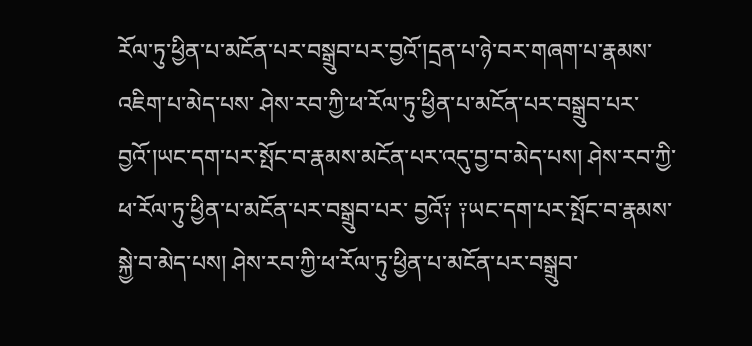རོལ་ཏུ་ཕྱིན་པ་མངོན་པར་བསྒྲུབ་པར་བྱའོ་།དྲན་པ་ཉེ་བར་གཞག་པ་རྣམས་འཇིག་པ་མེད་པས་ ཤེས་རབ་ཀྱི་ཕ་རོལ་ཏུ་ཕྱིན་པ་མངོན་པར་བསྒྲུབ་པར་བྱའོ་།ཡང་དག་པར་སྤོང་བ་རྣམས་མངོན་པར་འདུ་བྱ་བ་མེད་པས། ཤེས་རབ་ཀྱི་ཕ་རོལ་ཏུ་ཕྱིན་པ་མངོན་པར་བསྒྲུབ་པར་ བྱའོ༑ ༑ཡང་དག་པར་སྤོང་བ་རྣམས་སྐྱེ་བ་མེད་པས། ཤེས་རབ་ཀྱི་ཕ་རོལ་ཏུ་ཕྱིན་པ་མངོན་པར་བསྒྲུབ་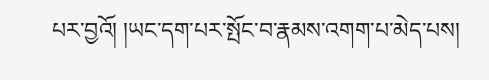པར་བྱའོ། །ཡང་དག་པར་སྤོང་བ་རྣམས་འགག་པ་མེད་པས།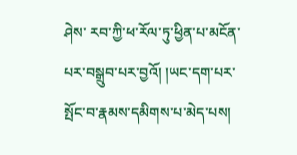ཤེས་ རབ་ཀྱི་ཕ་རོལ་ཏུ་ཕྱིན་པ་མངོན་པར་བསྒྲུབ་པར་བྱའོ། །ཡང་དག་པར་སྤོང་བ་རྣམས་དམིགས་པ་མེད་པས།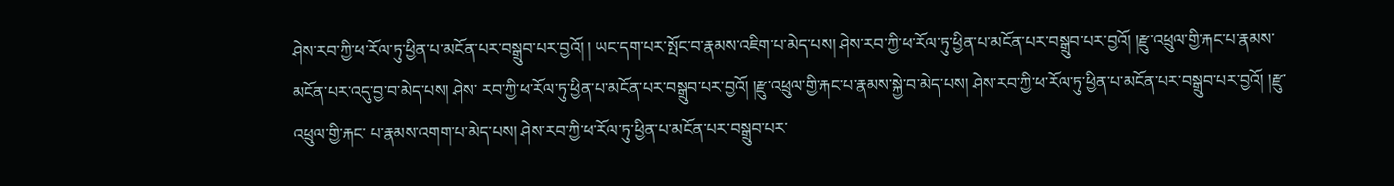ཤེས་རབ་ཀྱི་ཕ་རོལ་ཏུ་ཕྱིན་པ་མངོན་པར་བསྒྲུབ་པར་བྱའོ། ། ཡང་དག་པར་སྤོང་བ་རྣམས་འཇིག་པ་མེད་པས། ཤེས་རབ་ཀྱི་ཕ་རོལ་ཏུ་ཕྱིན་པ་མངོན་པར་བསྒྲུབ་པར་བྱའོ། །རྫུ་འཕྲུལ་གྱི་རྐང་པ་རྣམས་མངོན་པར་འདུ་བྱ་བ་མེད་པས། ཤེས་ རབ་ཀྱི་ཕ་རོལ་ཏུ་ཕྱིན་པ་མངོན་པར་བསྒྲུབ་པར་བྱའོ། །རྫུ་འཕྲུལ་གྱི་རྐང་པ་རྣམས་སྐྱེ་བ་མེད་པས། ཤེས་རབ་ཀྱི་ཕ་རོལ་ཏུ་ཕྱིན་པ་མངོན་པར་བསྒྲུབ་པར་བྱའོ། །རྫུ་འཕྲུལ་གྱི་རྐང་ པ་རྣམས་འགག་པ་མེད་པས། ཤེས་རབ་ཀྱི་ཕ་རོལ་ཏུ་ཕྱིན་པ་མངོན་པར་བསྒྲུབ་པར་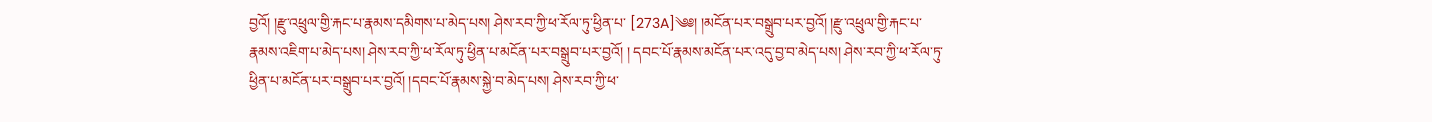བྱའོ། །རྫུ་འཕྲུལ་གྱི་རྐང་པ་རྣམས་དམིགས་པ་མེད་པས། ཤེས་རབ་ཀྱི་ཕ་རོལ་ཏུ་ཕྱིན་པ་ [273A]༄༅། །མངོན་པར་བསྒྲུབ་པར་བྱའོ། །རྫུ་འཕྲུལ་གྱི་རྐང་པ་རྣམས་འཇིག་པ་མེད་པས། ཤེས་རབ་ཀྱི་ཕ་རོལ་ཏུ་ཕྱིན་པ་མངོན་པར་བསྒྲུབ་པར་བྱའོ། ། དབང་པོ་རྣམས་མངོན་པར་འདུ་བྱ་བ་མེད་པས། ཤེས་རབ་ཀྱི་ཕ་རོལ་ཏུ་ཕྱིན་པ་མངོན་པར་བསྒྲུབ་པར་བྱའོ། །དབང་པོ་རྣམས་སྐྱེ་བ་མེད་པས། ཤེས་རབ་ཀྱི་ཕ་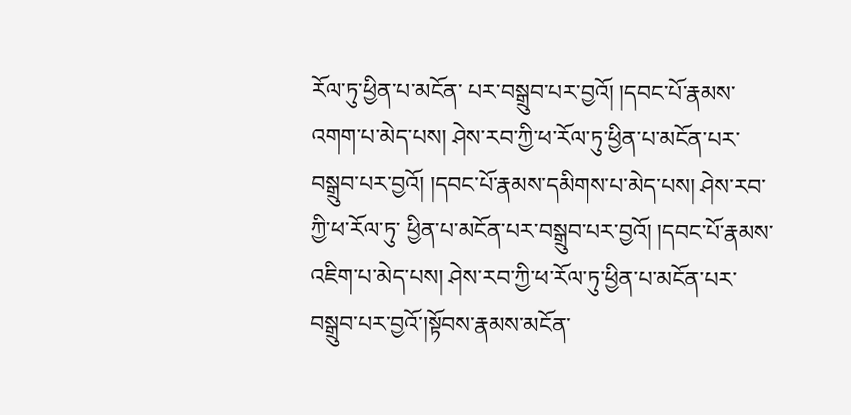རོལ་ཏུ་ཕྱིན་པ་མངོན་ པར་བསྒྲུབ་པར་བྱའོ། །དབང་པོ་རྣམས་འགག་པ་མེད་པས། ཤེས་རབ་ཀྱི་ཕ་རོལ་ཏུ་ཕྱིན་པ་མངོན་པར་བསྒྲུབ་པར་བྱའོ། །དབང་པོ་རྣམས་དམིགས་པ་མེད་པས། ཤེས་རབ་ཀྱི་ཕ་རོལ་ཏུ་ ཕྱིན་པ་མངོན་པར་བསྒྲུབ་པར་བྱའོ། །དབང་པོ་རྣམས་འཇིག་པ་མེད་པས། ཤེས་རབ་ཀྱི་ཕ་རོལ་ཏུ་ཕྱིན་པ་མངོན་པར་བསྒྲུབ་པར་བྱའོ་།སྟོབས་རྣམས་མངོན་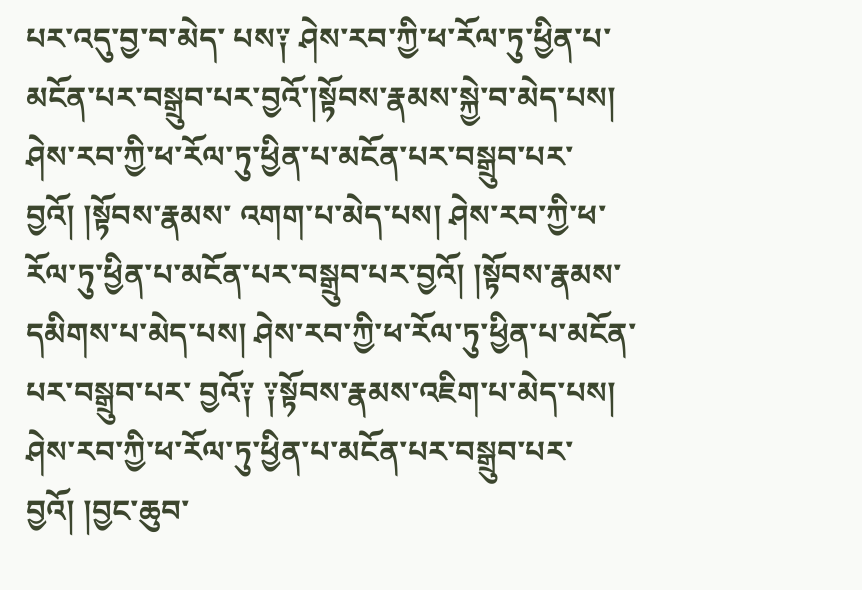པར་འདུ་བྱ་བ་མེད་ པས༑ ཤེས་རབ་ཀྱི་ཕ་རོལ་ཏུ་ཕྱིན་པ་མངོན་པར་བསྒྲུབ་པར་བྱའོ་།སྟོབས་རྣམས་སྐྱེ་བ་མེད་པས། ཤེས་རབ་ཀྱི་ཕ་རོལ་ཏུ་ཕྱིན་པ་མངོན་པར་བསྒྲུབ་པར་བྱའོ། །སྟོབས་རྣམས་ འགག་པ་མེད་པས། ཤེས་རབ་ཀྱི་ཕ་རོལ་ཏུ་ཕྱིན་པ་མངོན་པར་བསྒྲུབ་པར་བྱའོ། །སྟོབས་རྣམས་དམིགས་པ་མེད་པས། ཤེས་རབ་ཀྱི་ཕ་རོལ་ཏུ་ཕྱིན་པ་མངོན་པར་བསྒྲུབ་པར་ བྱའོ༑ ༑སྟོབས་རྣམས་འཇིག་པ་མེད་པས། ཤེས་རབ་ཀྱི་ཕ་རོལ་ཏུ་ཕྱིན་པ་མངོན་པར་བསྒྲུབ་པར་བྱའོ། །བྱང་ཆུབ་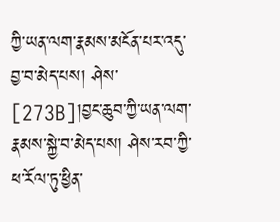ཀྱི་ཡན་ལག་རྣམས་མངོན་པར་འདུ་བྱ་བ་མེད་པས། ཤེས་ [273B]།བྱང་ཆུབ་ཀྱི་ཡན་ལག་རྣམས་སྐྱེ་བ་མེད་པས། ཤེས་རབ་ཀྱི་ཕ་རོལ་ཏུ་ཕྱིན་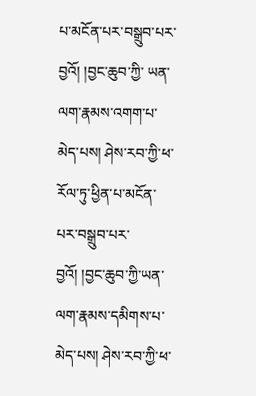པ་མངོན་པར་བསྒྲུབ་པར་བྱའོ། །བྱང་ཆུབ་ཀྱི་ ཡན་ལག་རྣམས་འགག་པ་མེད་པས། ཤེས་རབ་ཀྱི་ཕ་རོལ་ཏུ་ཕྱིན་པ་མངོན་པར་བསྒྲུབ་པར་བྱའོ། །བྱང་ཆུབ་ཀྱི་ཡན་ལག་རྣམས་དམིགས་པ་མེད་པས། ཤེས་རབ་ཀྱི་ཕ་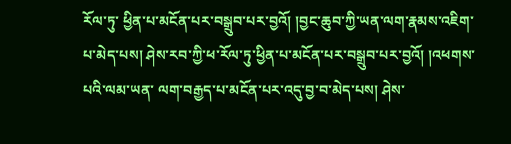རོལ་ཏུ་ ཕྱིན་པ་མངོན་པར་བསྒྲུབ་པར་བྱའོ། །བྱང་ཆུབ་ཀྱི་ཡན་ལག་རྣམས་འཇིག་པ་མེད་པས། ཤེས་རབ་ཀྱི་ཕ་རོལ་ཏུ་ཕྱིན་པ་མངོན་པར་བསྒྲུབ་པར་བྱའོ། །འཕགས་པའི་ལམ་ཡན་ ལག་བརྒྱད་པ་མངོན་པར་འདུ་བྱ་བ་མེད་པས། ཤེས་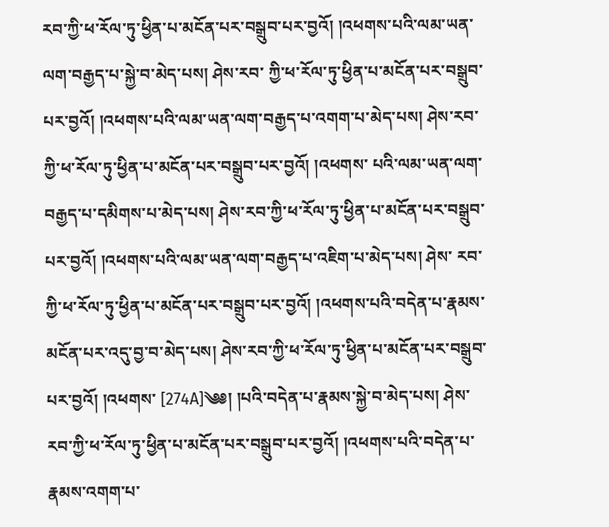རབ་ཀྱི་ཕ་རོལ་ཏུ་ཕྱིན་པ་མངོན་པར་བསྒྲུབ་པར་བྱའོ། །འཕགས་པའི་ལམ་ཡན་ལག་བརྒྱད་པ་སྐྱེ་བ་མེད་པས། ཤེས་རབ་ ཀྱི་ཕ་རོལ་ཏུ་ཕྱིན་པ་མངོན་པར་བསྒྲུབ་པར་བྱའོ། །འཕགས་པའི་ལམ་ཡན་ལག་བརྒྱད་པ་འགག་པ་མེད་པས། ཤེས་རབ་ཀྱི་ཕ་རོལ་ཏུ་ཕྱིན་པ་མངོན་པར་བསྒྲུབ་པར་བྱའོ། །འཕགས་ པའི་ལམ་ཡན་ལག་བརྒྱད་པ་དམིགས་པ་མེད་པས། ཤེས་རབ་ཀྱི་ཕ་རོལ་ཏུ་ཕྱིན་པ་མངོན་པར་བསྒྲུབ་པར་བྱའོ། །འཕགས་པའི་ལམ་ཡན་ལག་བརྒྱད་པ་འཇིག་པ་མེད་པས། ཤེས་ རབ་ཀྱི་ཕ་རོལ་ཏུ་ཕྱིན་པ་མངོན་པར་བསྒྲུབ་པར་བྱའོ། །འཕགས་པའི་བདེན་པ་རྣམས་མངོན་པར་འདུ་བྱ་བ་མེད་པས། ཤེས་རབ་ཀྱི་ཕ་རོལ་ཏུ་ཕྱིན་པ་མངོན་པར་བསྒྲུབ་པར་བྱའོ། །འཕགས་ [274A]༄༅། །པའི་བདེན་པ་རྣམས་སྐྱེ་བ་མེད་པས། ཤེས་རབ་ཀྱི་ཕ་རོལ་ཏུ་ཕྱིན་པ་མངོན་པར་བསྒྲུབ་པར་བྱའོ། །འཕགས་པའི་བདེན་པ་རྣམས་འགག་པ་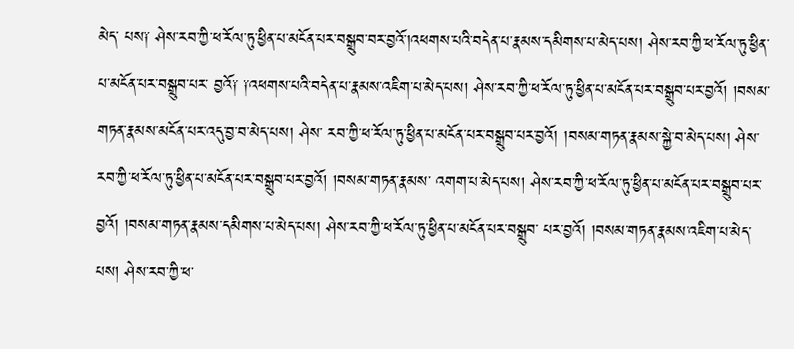མེད་ པས༑ ཤེས་རབ་ཀྱི་ཕ་རོལ་ཏུ་ཕྱིན་པ་མངོན་པར་བསྒྲུབ་བར་བྱའོ་།འཕགས་པའི་བདེན་པ་རྣམས་དམིགས་པ་མེད་པས། ཤེས་རབ་ཀྱི་ཕ་རོལ་ཏུ་ཕྱིན་པ་མངོན་པར་བསྒྲུབ་པར་ བྱའོ༑ ༑འཕགས་པའི་བདེན་པ་རྣམས་འཇིག་པ་མེད་པས། ཤེས་རབ་ཀྱི་ཕ་རོལ་ཏུ་ཕྱིན་པ་མངོན་པར་བསྒྲུབ་པར་བྱའོ། །བསམ་གཏན་རྣམས་མངོན་པར་འདུ་བྱ་བ་མེད་པས། ཤེས་ རབ་ཀྱི་ཕ་རོལ་ཏུ་ཕྱིན་པ་མངོན་པར་བསྒྲུབ་པར་བྱའོ། །བསམ་གཏན་རྣམས་སྐྱེ་བ་མེད་པས། ཤེས་རབ་ཀྱི་ཕ་རོལ་ཏུ་ཕྱིན་པ་མངོན་པར་བསྒྲུབ་པར་བྱའོ། །བསམ་གཏན་རྣམས་ འགག་པ་མེད་པས། ཤེས་རབ་ཀྱི་ཕ་རོལ་ཏུ་ཕྱིན་པ་མངོན་པར་བསྒྲུབ་པར་བྱའོ། །བསམ་གཏན་རྣམས་དམིགས་པ་མེད་པས། ཤེས་རབ་ཀྱི་ཕ་རོལ་ཏུ་ཕྱིན་པ་མངོན་པར་བསྒྲུབ་ པར་བྱའོ། །བསམ་གཏན་རྣམས་འཇིག་པ་མེད་པས། ཤེས་རབ་ཀྱི་ཕ་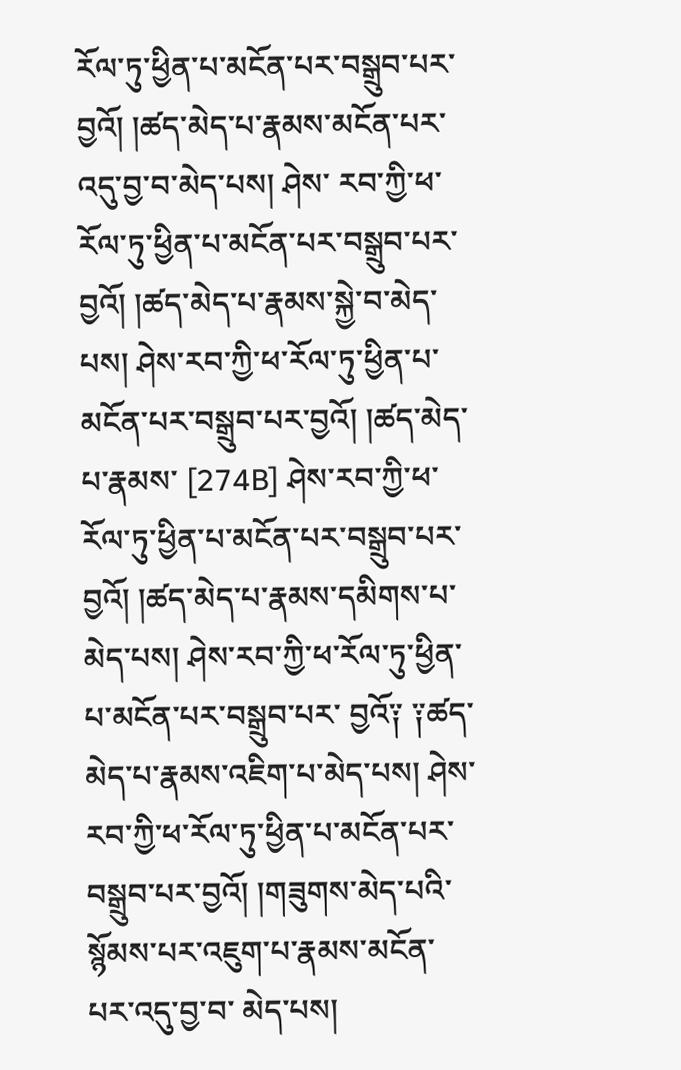རོལ་ཏུ་ཕྱིན་པ་མངོན་པར་བསྒྲུབ་པར་བྱའོ། །ཚད་མེད་པ་རྣམས་མངོན་པར་འདུ་བྱ་བ་མེད་པས། ཤེས་ རབ་ཀྱི་ཕ་རོལ་ཏུ་ཕྱིན་པ་མངོན་པར་བསྒྲུབ་པར་བྱའོ། །ཚད་མེད་པ་རྣམས་སྐྱེ་བ་མེད་པས། ཤེས་རབ་ཀྱི་ཕ་རོལ་ཏུ་ཕྱིན་པ་མངོན་པར་བསྒྲུབ་པར་བྱའོ། །ཚད་མེད་པ་རྣམས་ [274B] ཤེས་རབ་ཀྱི་ཕ་རོལ་ཏུ་ཕྱིན་པ་མངོན་པར་བསྒྲུབ་པར་བྱའོ། །ཚད་མེད་པ་རྣམས་དམིགས་པ་མེད་པས། ཤེས་རབ་ཀྱི་ཕ་རོལ་ཏུ་ཕྱིན་པ་མངོན་པར་བསྒྲུབ་པར་ བྱའོ༑ ༑ཚད་མེད་པ་རྣམས་འཇིག་པ་མེད་པས། ཤེས་རབ་ཀྱི་ཕ་རོལ་ཏུ་ཕྱིན་པ་མངོན་པར་བསྒྲུབ་པར་བྱའོ། །གཟུགས་མེད་པའི་སྙོམས་པར་འཇུག་པ་རྣམས་མངོན་པར་འདུ་བྱ་བ་ མེད་པས།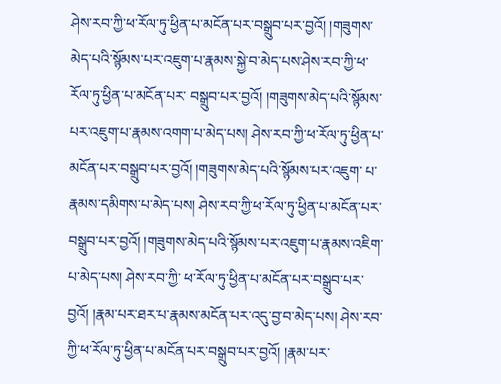ཤེས་རབ་ཀྱི་ཕ་རོལ་ཏུ་ཕྱིན་པ་མངོན་པར་བསྒྲུབ་པར་བྱའོ། །གཟུགས་མེད་པའི་སྙོམས་པར་འཇུག་པ་རྣམས་སྐྱེ་བ་མེད་པས་ཤེས་རབ་ཀྱི་ཕ་རོལ་ཏུ་ཕྱིན་པ་མངོན་པར་ བསྒྲུབ་པར་བྱའོ། །གཟུགས་མེད་པའི་སྙོམས་པར་འཇུག་པ་རྣམས་འགག་པ་མེད་པས། ཤེས་རབ་ཀྱི་ཕ་རོལ་ཏུ་ཕྱིན་པ་མངོན་པར་བསྒྲུབ་པར་བྱའོ། །གཟུགས་མེད་པའི་སྙོམས་པར་འཇུག་ པ་རྣམས་དམིགས་པ་མེད་པས། ཤེས་རབ་ཀྱི་ཕ་རོལ་ཏུ་ཕྱིན་པ་མངོན་པར་བསྒྲུབ་པར་བྱའོ། །གཟུགས་མེད་པའི་སྙོམས་པར་འཇུག་པ་རྣམས་འཇིག་པ་མེད་པས། ཤེས་རབ་ཀྱི་ ཕ་རོལ་ཏུ་ཕྱིན་པ་མངོན་པར་བསྒྲུབ་པར་བྱའོ། །རྣམ་པར་ཐར་པ་རྣམས་མངོན་པར་འདུ་བྱ་བ་མེད་པས། ཤེས་རབ་ཀྱི་ཕ་རོལ་ཏུ་ཕྱིན་པ་མངོན་པར་བསྒྲུབ་པར་བྱའོ། །རྣམ་པར་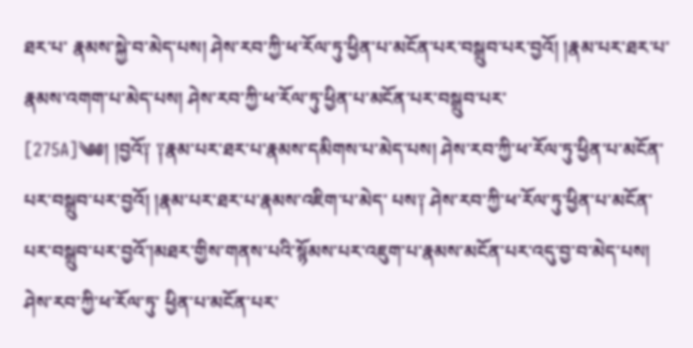ཐར་པ་ རྣམས་སྐྱེ་བ་མེད་པས། ཤེས་རབ་ཀྱི་ཕ་རོལ་ཏུ་ཕྱིན་པ་མངོན་པར་བསྒྲུབ་པར་བྱའོ། །རྣམ་པར་ཐར་པ་རྣམས་འགག་པ་མེད་པས། ཤེས་རབ་ཀྱི་ཕ་རོལ་ཏུ་ཕྱིན་པ་མངོན་པར་བསྒྲུབ་པར་ [275A]༄༅། །བྱའོ༑ ༑རྣམ་པར་ཐར་པ་རྣམས་དམིགས་པ་མེད་པས། ཤེས་རབ་ཀྱི་ཕ་རོལ་ཏུ་ཕྱིན་པ་མངོན་པར་བསྒྲུབ་པར་བྱའོ། །རྣམ་པར་ཐར་པ་རྣམས་འཇིག་པ་མེད་ པས༑ ཤེས་རབ་ཀྱི་ཕ་རོལ་ཏུ་ཕྱིན་པ་མངོན་པར་བསྒྲུབ་པར་བྱའོ་།མཐར་གྱིས་གནས་པའི་སྙོམས་པར་འཇུག་པ་རྣམས་མངོན་པར་འདུ་བྱ་བ་མེད་པས། ཤེས་རབ་ཀྱི་ཕ་རོལ་ཏུ་ ཕྱིན་པ་མངོན་པར་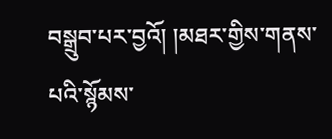བསྒྲུབ་པར་བྱའོ། །མཐར་གྱིས་གནས་པའི་སྙོམས་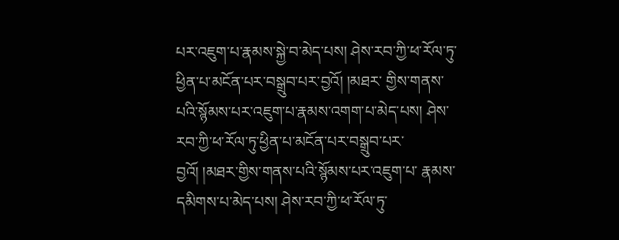པར་འཇུག་པ་རྣམས་སྐྱེ་བ་མེད་པས། ཤེས་རབ་ཀྱི་ཕ་རོལ་ཏུ་ཕྱིན་པ་མངོན་པར་བསྒྲུབ་པར་བྱའོ། །མཐར་ གྱིས་གནས་པའི་སྙོམས་པར་འཇུག་པ་རྣམས་འགག་པ་མེད་པས། ཤེས་རབ་ཀྱི་ཕ་རོལ་ཏུ་ཕྱིན་པ་མངོན་པར་བསྒྲུབ་པར་བྱའོ། །མཐར་གྱིས་གནས་པའི་སྙོམས་པར་འཇུག་པ་ རྣམས་དམིགས་པ་མེད་པས། ཤེས་རབ་ཀྱི་ཕ་རོལ་ཏུ་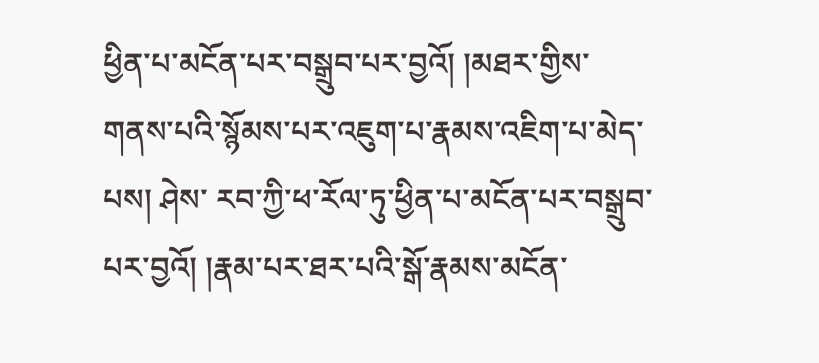ཕྱིན་པ་མངོན་པར་བསྒྲུབ་པར་བྱའོ། །མཐར་གྱིས་གནས་པའི་སྙོམས་པར་འཇུག་པ་རྣམས་འཇིག་པ་མེད་པས། ཤེས་ རབ་ཀྱི་ཕ་རོལ་ཏུ་ཕྱིན་པ་མངོན་པར་བསྒྲུབ་པར་བྱའོ། །རྣམ་པར་ཐར་པའི་སྒོ་རྣམས་མངོན་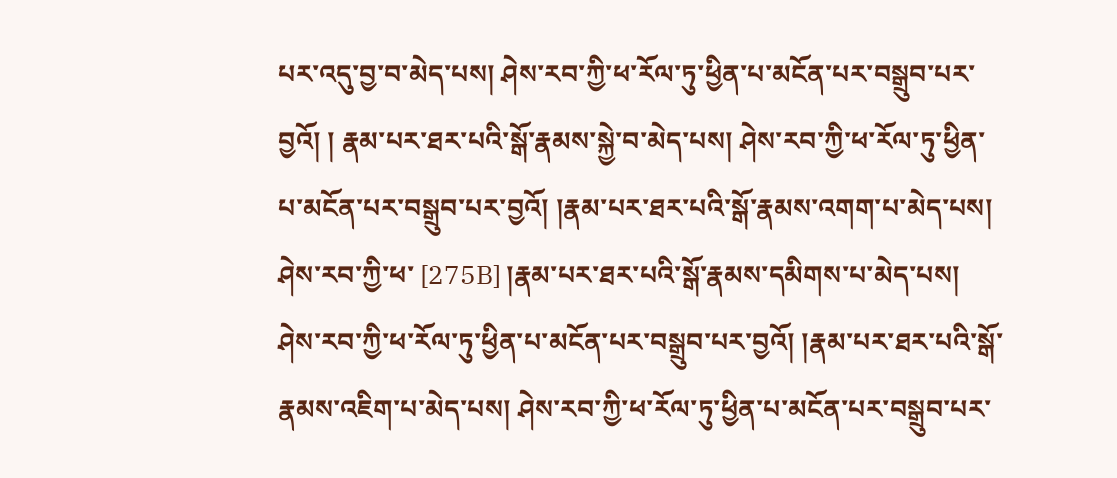པར་འདུ་བྱ་བ་མེད་པས། ཤེས་རབ་ཀྱི་ཕ་རོལ་ཏུ་ཕྱིན་པ་མངོན་པར་བསྒྲུབ་པར་བྱའོ། ། རྣམ་པར་ཐར་པའི་སྒོ་རྣམས་སྐྱེ་བ་མེད་པས། ཤེས་རབ་ཀྱི་ཕ་རོལ་ཏུ་ཕྱིན་པ་མངོན་པར་བསྒྲུབ་པར་བྱའོ། །རྣམ་པར་ཐར་པའི་སྒོ་རྣམས་འགག་པ་མེད་པས། ཤེས་རབ་ཀྱི་ཕ་ [275B] །རྣམ་པར་ཐར་པའི་སྒོ་རྣམས་དམིགས་པ་མེད་པས། ཤེས་རབ་ཀྱི་ཕ་རོལ་ཏུ་ཕྱིན་པ་མངོན་པར་བསྒྲུབ་པར་བྱའོ། །རྣམ་པར་ཐར་པའི་སྒོ་ རྣམས་འཇིག་པ་མེད་པས། ཤེས་རབ་ཀྱི་ཕ་རོལ་ཏུ་ཕྱིན་པ་མངོན་པར་བསྒྲུབ་པར་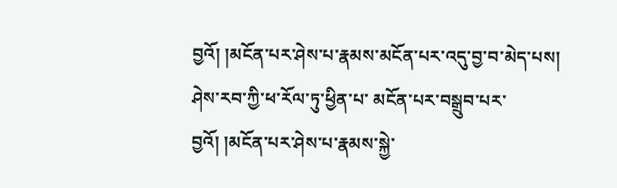བྱའོ། །མངོན་པར་ཤེས་པ་རྣམས་མངོན་པར་འདུ་བྱ་བ་མེད་པས། ཤེས་རབ་ཀྱི་ཕ་རོལ་ཏུ་ཕྱིན་པ་ མངོན་པར་བསྒྲུབ་པར་བྱའོ། །མངོན་པར་ཤེས་པ་རྣམས་སྐྱེ་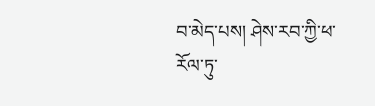བ་མེད་པས། ཤེས་རབ་ཀྱི་ཕ་རོལ་ཏུ་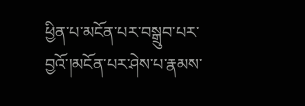ཕྱིན་པ་མངོན་པར་བསྒྲུབ་པར་བྱའོ་།མངོན་པར་ཤེས་པ་རྣམས་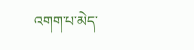འགག་པ་མེད་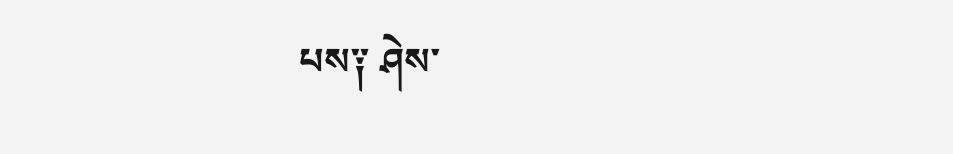པས༑ ཤེས་